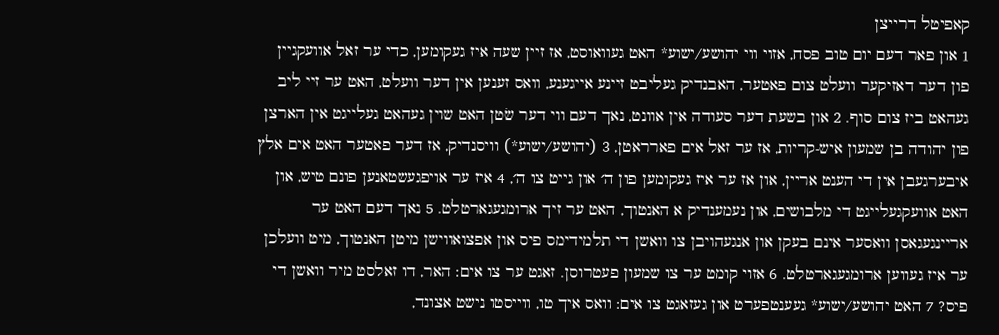קאפיטל דרייצן
1 און פאר דעם יום טוב פסח, אזוי ווי יהושע/ישוע* האט געוואוסט, אז זיין שעה איז געקומען, כדי ער זאל אוועקגיין פון דער דאזיקער וועלט צום פאטער, האבנדיק געליבט זיינע אייגענע, וואס זענען אין דער וועלט, האט ער זיי ליב געהאט ביז צום סוף. 2 און בשעת דער סעודה אין אוונט, נאך דעם ווי דער שׂטן האט שוין געהאט געלייגט אין הארצן פון יהודה בן שמעון איש‑קריות, אז ער זאל אים פארראטן, 3 (יהושע/ישוע*) וויסנדיק, אז דער פאטער האט אים אלץ איבערגעבן אין די הענט אריין, און אז ער איז געקומען פון ה׳ און גייט צו ה׳, 4 איז ער אויפגעשטאנען פונם טיש, און האט אוועקגעלייגט די מלבושים, און נעמענדיק א האנטוך, האט ער זיך ארומגעגארטלט. 5 נאך דעם האט ער אריינגעגאסן וואסער אינם בעקן און אנגעהויבן צו וואשן די תלמידימס פיס און אפצואווישן מיטן האנטוך, מיט וועלכן ער איז געווען ארומגעגארטלט. 6 אזוי קומט ער צו שמעון פעטרוסן. זאגט ער צו אים: האר, דו זאלסט מיר וואשן די פיס? 7 האט יהושע/ישוע* געענטפערט און געזאגט צו אים: וואס איך טו, ווייסטו נישט אצונד,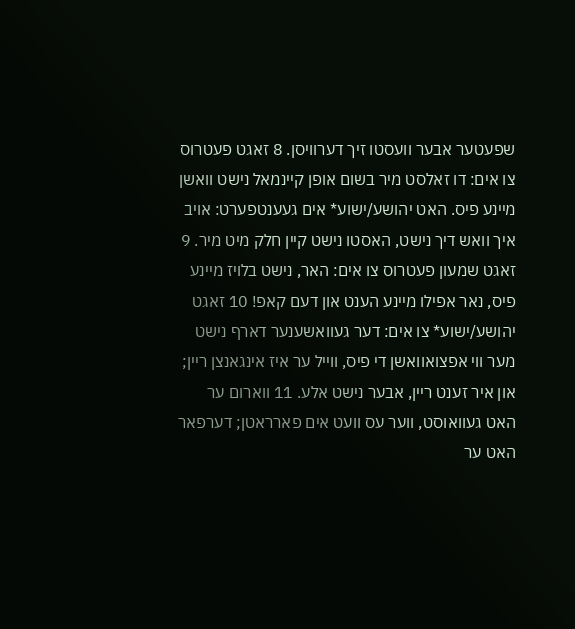שפעטער אבער וועסטו זיך דערוויסן. 8 זאגט פעטרוס צו אים: דו זאלסט מיר בשום אופן קיינמאל נישט וואשן מיינע פיס. האט יהושע/ישוע* אים געענטפערט: אויב איך וואש דיך נישט, האסטו נישט קיין חלק מיט מיר. 9 זאגט שמעון פעטרוס צו אים: האר, נישט בלויז מיינע פיס, נאר אפילו מיינע הענט און דעם קאפ! 10 זאגט יהושע/ישוע* צו אים: דער געוואשענער דארף נישט מער ווי אפצואוואשן די פיס, ווייל ער איז אינגאנצן ריין; און איר זענט ריין, אבער נישט אלע. 11 ווארום ער האט געוואוסט, ווער עס וועט אים פארראטן; דערפאר האט ער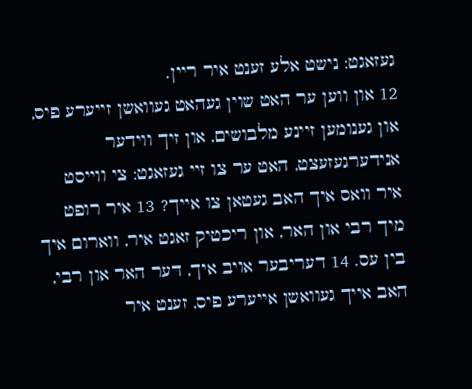געזאגט: נישט אלע זענט איר ריין.
12 און ווען ער האט שוין געהאט געוואשן זייערע פיס, און גענומען זיינע מלבושים, און זיך ווידער אנידערגעזעצט, האט ער צו זיי געזאגט: צי ווייסט איר וואס איך האב געטאן צו אייך? 13 איר רופט מיך רבי און האר, און ריכטיק זאגט איר, ווארום איך בין עס. 14 דעריבער אויב איך, דער האר און רבי, האב אייך געוואשן אייערע פיס, זענט איר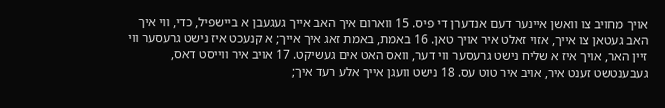אויך מחויב צו וואשן איינער דעם אנדערן די פיס. 15 ווארום איך האב אייך געגעבן א ביישפיל, כדי, ווי איך האב געטאן צו אייך, אזוי זאלט איר אויך טאן. 16 באמת, באמת זאג איך אייך; א קנעכט איז נישט גרעסער ווי זיין האר, אויך איז א שליח נישט גרעסער ווי דער, וואס האט אים געשיקט. 17 אויב איר ווייסט דאס, געבענטשט זענט איר, אויב איר טוט עס. 18 נישט וועגן אייך אלע רעד איך;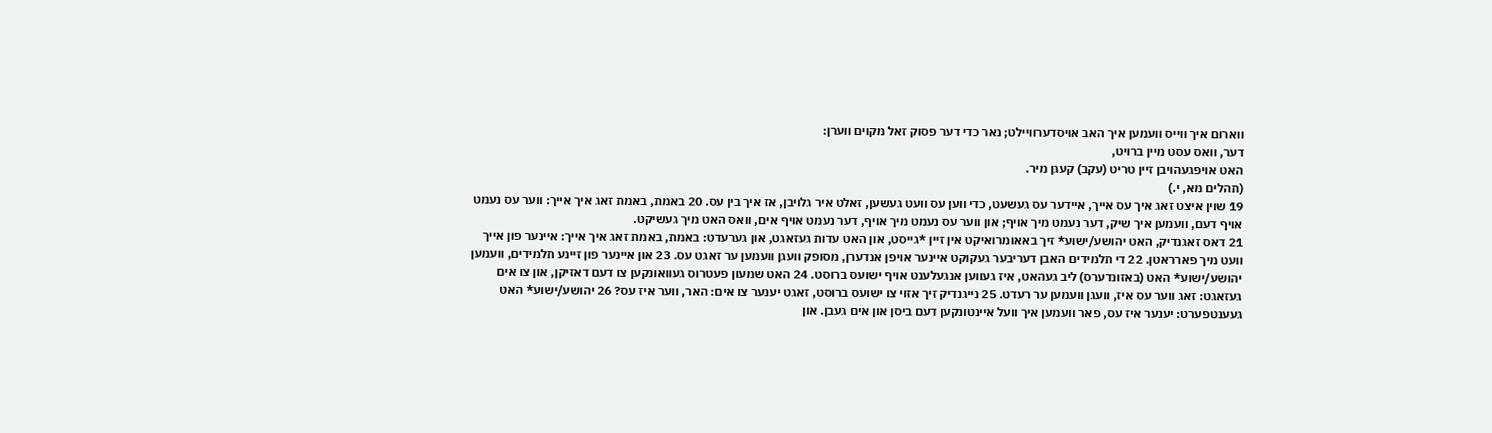ווארום איך ווייס וועמען איך האב אויסדערוויילט; נאר כדי דער פסוק זאל מקוים ווערן:
דער, וואס עסט מיין ברויט,
האט אויפגעהויבן זיין טריט (עקב) קעגן מיר.
(תהלים מא, י.)
19 שוין איצט זאג איך עס אייך, איידער עס געשעט, כדי ווען עס וועט געשען, זאלט איר גלויבן, אז איך בין עס. 20 באמת, באמת זאג איך אייך: ווער עס נעמט אויף דעם, וועמען איך שיק, דער נעמט מיך אויף; און ווער עס נעמט מיך אויף, דער נעמט אויף אים, וואס האט מיך געשיקט.
21 דאס זאגנדיק, האט יהושע/ישוע* זיך באאומרואיקט אין זיין *גייסט, און האט עדות געזאגט, און גערעדט: באמת, באמת זאג איך אייך: איינער פון אייך וועט מיך פארראטן. 22 די תלמידים האבן דעריבער געקוקט איינער אויפן אנדערן, מסופק וועגן וועמען ער זאגט עס. 23 און איינער פון זיינע תלמידים, וועמען יהושע/ישוע* האט (באזונדערס) ליב געהאט, איז געווען אנגעלענט אויף ישועס ברוסט. 24 האט שמעון פעטרוס געוואונקען צו דעם דאזיקן, און צו אים געזאגט: זאג ווער עס איז, וועגן וועמען ער רעדט. 25 נייגנדיק זיך אזוי צו ישועס ברוסט, זאגט יענער צו אים: האר, ווער איז עס? 26 יהושע/ישוע* האט געענטפערט: יענער איז עס, פאר וועמען איך וועל איינטונקען דעם ביסן און אים געבן. און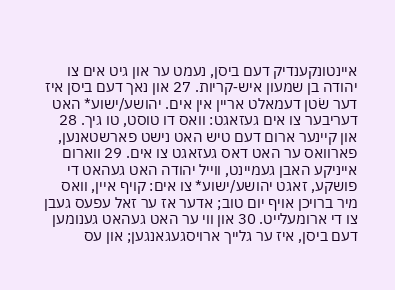איינטונקענדיק דעם ביסן, נעמט ער און גיט אים צו יהודה בן שמעון איש‑קריות. 27 און נאך דעם ביסן איז דער שׂטן דעמאלט אריין אין אים. יהושע/ישוע* האט דעריבער צו אים געזאגט: וואס דו טוסט, טו גיך. 28 און קיינער ארום דעם טיש האט נישט פארשטאנען, פארוואס ער האט דאס געזאגט צו אים. 29 ווארום אייניקע האבן געמיינט, ווייל יהודה האט געהאט די פושקע, זאגט יהושע/ישוע* צו אים: קויף איין, וואס מיר ברויכן אויף יום טוב; אדער אז ער זאל עפעס געבן צו די ארומעלייט. 30 און ווי ער האט געהאט גענומען דעם ביסן, איז ער גלייך ארויסגעגאנגען; און עס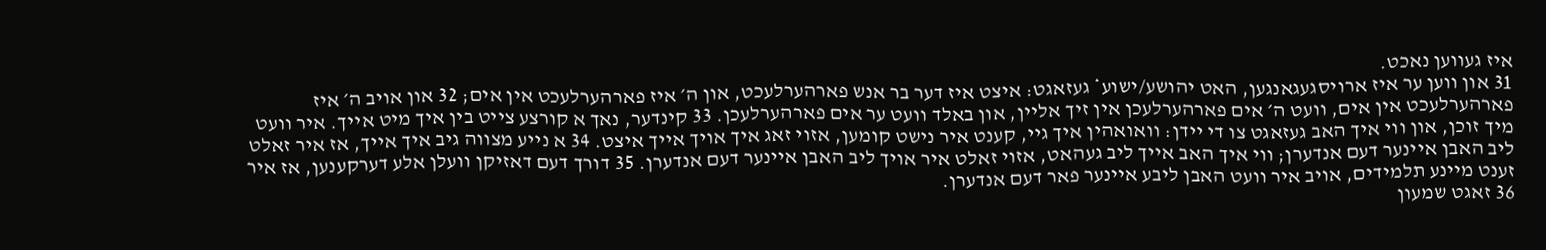איז געווען נאכט.
31 און ווען ער איז ארויסגעגאנגען, האט יהושע/ישוע* געזאגט: איצט איז דער בר אנש פארהערלעכט, און ה׳ איז פארהערלעכט אין אים; 32 און אויב ה׳ איז פארהערלעכט אין אים, וועט ה׳ אים פארהערלעכן אין זיך אליין, און באלד וועט ער אים פארהערלעכן. 33 קינדער, נאך א קורצע צייט בין איך מיט אייך. איר וועט מיך זוכן, און ווי איך האב געזאגט צו די יידן: וואואהין איך גיי, קענט איר נישט קומען, אזוי זאג איך אויך אייך איצט. 34 א נייע מצווה גיב איך אייך, אז איר זאלט ליב האבן איינער דעם אנדערן; ווי איך האב אייך ליב געהאט, אזוי זאלט איר אויך ליב האבן איינער דעם אנדערן. 35 דורך דעם דאזיקן וועלן אלע דערקענען, אז איר זענט מיינע תלמידים, אויב איר וועט האבן ליבע איינער פאר דעם אנדערן.
36 זאגט שמעון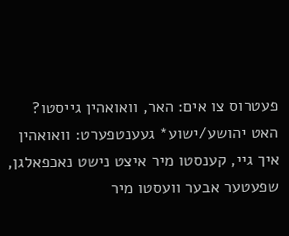פעטרוס צו אים: האר, וואואהין גייסטו? האט יהושע/ישוע* געענטפערט: וואואהין איך גיי, קענסטו מיר איצט נישט נאכפאלגן, שפעטער אבער וועסטו מיר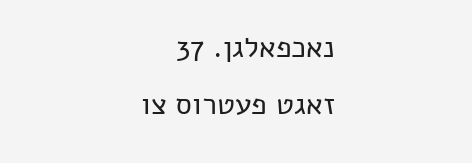נאכפאלגן. 37 זאגט פעטרוס צו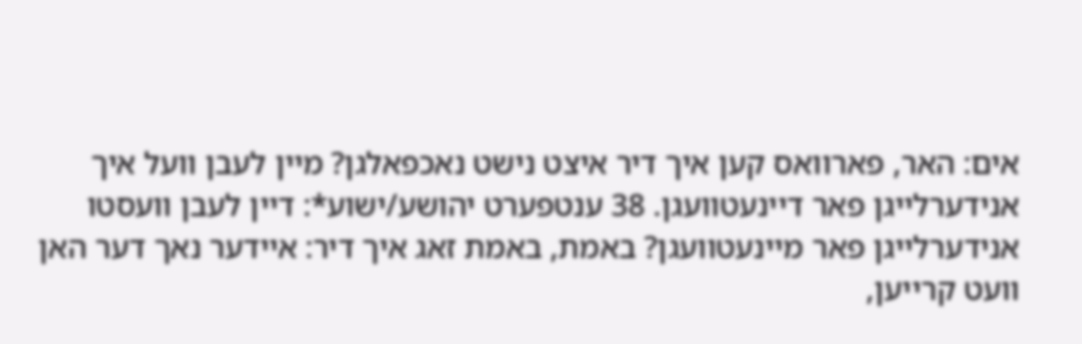אים: האר, פארוואס קען איך דיר איצט נישט נאכפאלגן? מיין לעבן וועל איך אנידערלייגן פאר דיינעטוועגן. 38 ענטפערט יהושע/ישוע*: דיין לעבן וועסטו אנידערלייגן פאר מיינעטוועגן? באמת, באמת זאג איך דיר: איידער נאך דער האן וועט קרייען,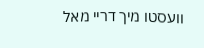וועסטו מיך דריי מאל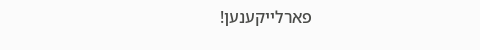פארלייקענען!